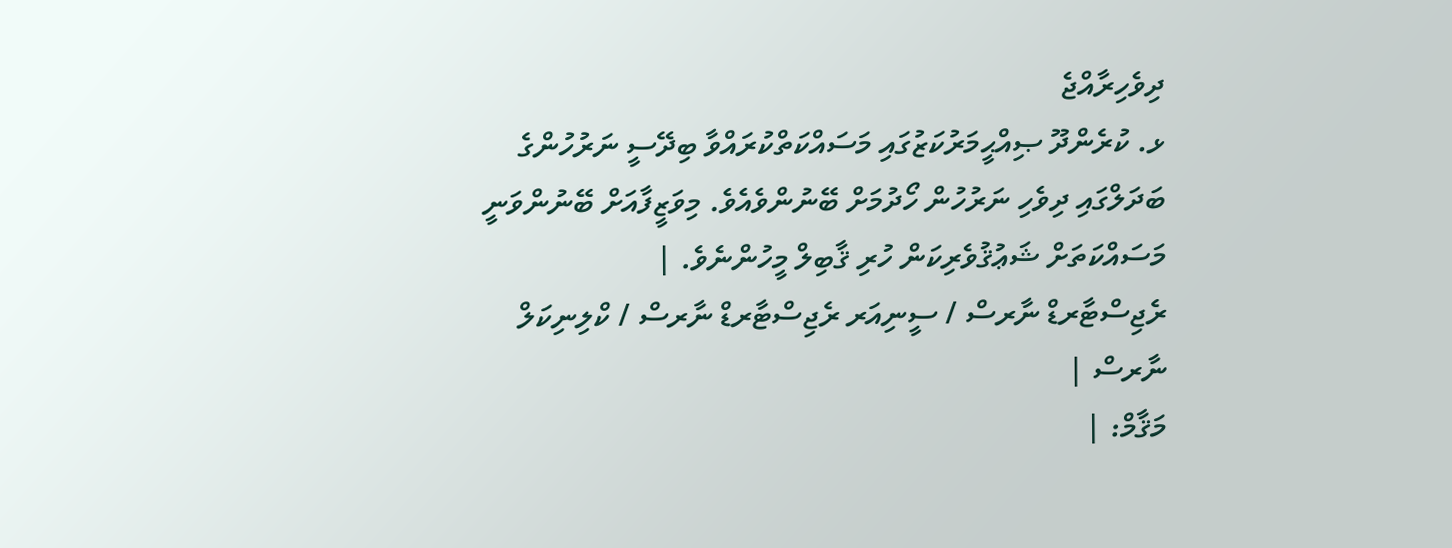ދިވެހިރާއްޖެ
ޅ. ކުރެންދޫ ޞިއްޙީމަރުކަޒުގައި މަސައްކަތްކުރައްވާ ބިދޭސީ ނަރުހުންގެ ބަދަލްގައި ދިވެހި ނަރުހުން ހޯދުމަށް ބޭނުންވެއެވެ. މިވަޒީފާއަށް ބޭނުންވަނީ މަސައްކަތަށް ޝަޢުޤުވެރިކަން ހުރި ޤާބިލް މީހުންނެވެ. |
ރެޖިސްޓާރޑް ނާރސް / ސީނިއަރ ރެޖިސްޓާރޑް ނާރސް / ކްލިނިކަލް ނާރސް |
މަޤާމް: |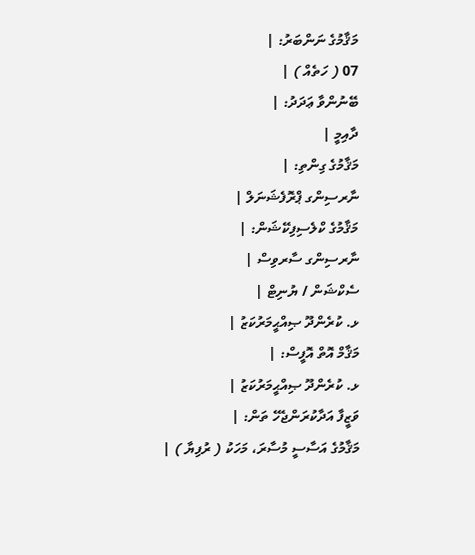މަޤާމުގެ ނަންބަރު: |
07 ( ހަތެއް ) |
ބޭނުންވާ ޢަދަދު: |
ދާއިމީ |
މަޤާމުގެ ގިންތި: |
ނާރސިންގ ޕްރޮފެޝަނަލް |
މަޤާމުގެ ކްލެސިފިކޭޝަން: |
ނާރސިންގ ސާރވިސް |
ސެކްޝަން / ޔުނިޓް |
ޅ. ކުރެންދޫ ޞިއްޙީމަރުކަޒު |
މަޤާމް އޮތް އޮފީސް: |
ޅ. ކުރެންދޫ ޞިއްޙީމަރުކަޒު |
ވަޒީފާ އަދާކުރަންޖެހޭ ތަން: |
މަޤާމުގެ އަސާސީ މުސާރަ، މަހަކު ( ރުފިޔާ ) |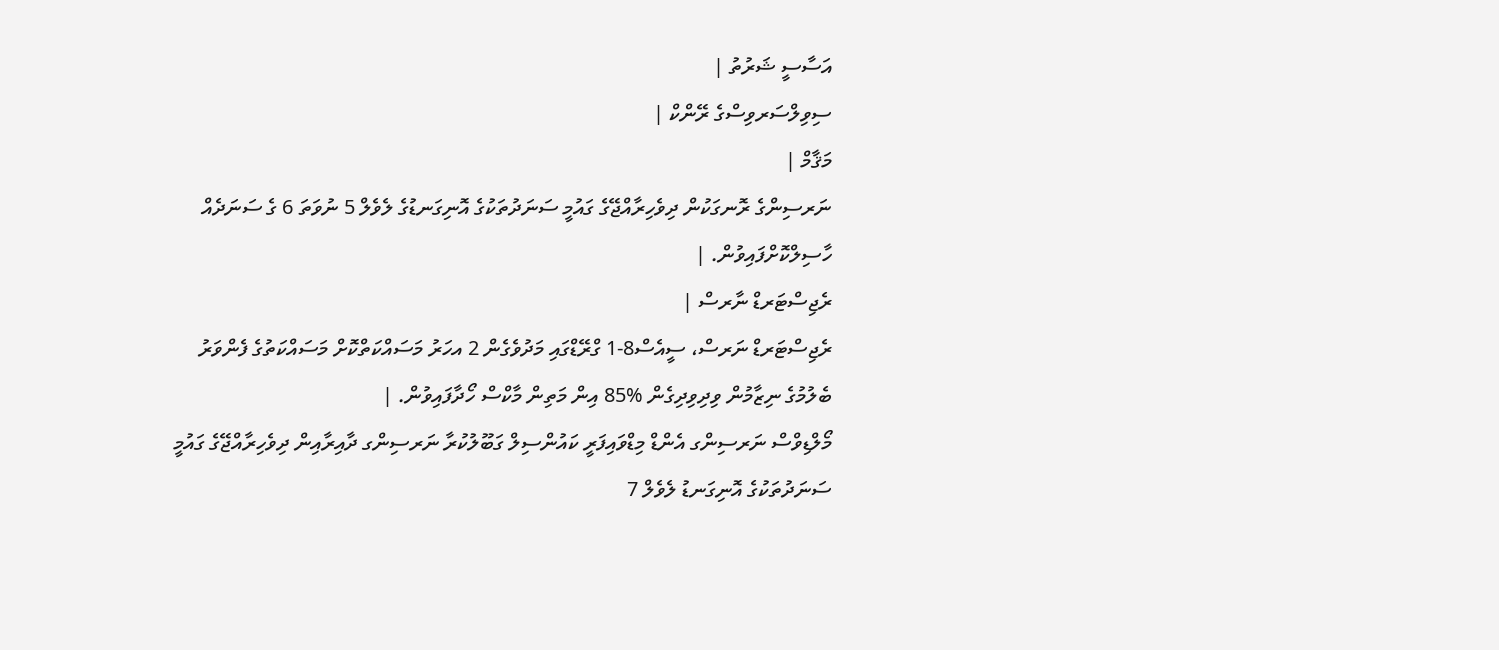އަސާސީ ޝަރުތު |
ސިވިލްސަރވިސްގެ ރޭންކް |
މަޤާމް |
ނަރސިންގެ ރޮނގަކުން ދިވެހިރާއްޖޭގެ ގައުމީ ސަނަދުތަކުގެ އޮނިގަނޑުގެ ލެވެލް 5 ނުވަތަ 6 ގެ ސަނަދެއް ހާސިލްކޮށްފައިވުން. |
ރެޖިސްޓަރޑް ނާރސް |
ރެޖިސްޓަރޑް ނަރސް، ސީއެސް8-1 ގްރޭޑްގައި މަދުވެގެން 2 އހަރު މަސައްކަތްކޮށް މަސައްކަތުގެ ފެންވަރު ބެލުމުގެ ނިޒާމުން ވިދިވިދިގެން %85 އިން މަތިން މާކްސް ހޯދާފައިވުން. |
މޯލްޑިވްސް ނަރސިންގ އެންޑް މިޑްވައިފަރީ ކައުންސިލް ގަބޫލުކުރާ ނަރސިންގ ދާއިރާއިން ދިވެހިރާއްޖޭގެ ގައުމީ ސަނަދުތަކުގެ އޮނިގަނޑު ލެވެލް 7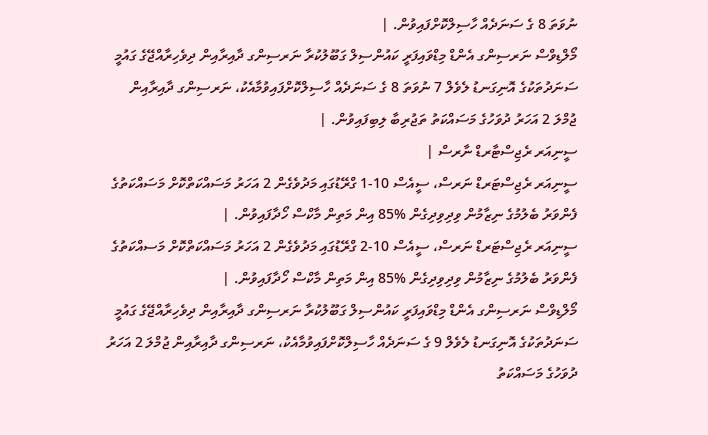ނުވަތަ 8 ގެ ސަނަދެއް ހާސިލްކޮށްފައިވުން. |
މޯލްޑިވްސް ނަރސިންގ އެންޑް މިޑްވައިފަރީ ކައުންސިލް ގަބޫލުކުރާ ނަރސިންގ ދާއިރާއިން ދިވެހިރާއްޖޭގެ ގައުމީ ސަނަދުތަކުގެ އޮނިގަނޑު ލެވެލް 7 ނުވަތަ 8 ގެ ސަނަދެއް ހާސިލްކޮށްފައިވުމާއެކު، ނަރސިންގ ދާއިރާއިން ޖުމްލަ 2 އަހަރު ދުވަހުގެ މަސައްކަތު ތަޖުރިބާ ލިބިފައިވުން. |
ސީނިއަރ ރެޖިސްޓާރޑް ނާރސް |
ސީނިއަރ ރެޖިސްޓަރޑް ނަރސް، ސީއެސް 10-1 ގްރޭޑުގައި މަދުވެގެން 2 އަހަރު މަސައްކަތްކޮށް މަސައްކަތުގެ ފެންވަރު ބެލުމުގެ ނިޒާމުން ވިދިވިދިގެން %85 އިން މަތިން މާކްސް ހޯދާފައިވުން. |
ސީނިއަރ ރެޖިސްޓަރޑް ނަރސް، ސީއެސް 10-2 ގްރޭޑުގައި މަދުވެގެން 2 އަހަރު މަސައްކަތްކޮށް މަސއްކަތުގެ ފެންވަރު ބެލުމުގެ ނިޒާމުން ވިދިވިދިގެން %85 އިން މަތިން މާކްސް ހޯދާފައިވުން. |
މޯލްޑިވްސް ނަރސިންގ އެންޑް މިޑްވައިފަރީ ކައުންސިލް ގަބޫލުކުރާ ނަރސިންގ ދާއިރާއިން ދިވެހިރާއްޖޭގެ ގައުމީ ސަނަދުތަކުގެ އޮނިގަނޑު ލެވެލް 9 ގެ ސަނަދެއް ހާސިލްކޮށްފައިވުމާއެކު، ނަރސިންގ ދާއިރާއިން ޖުމްލަ 2 އަހަރު ދުވަހުގެ މަސައްކަތު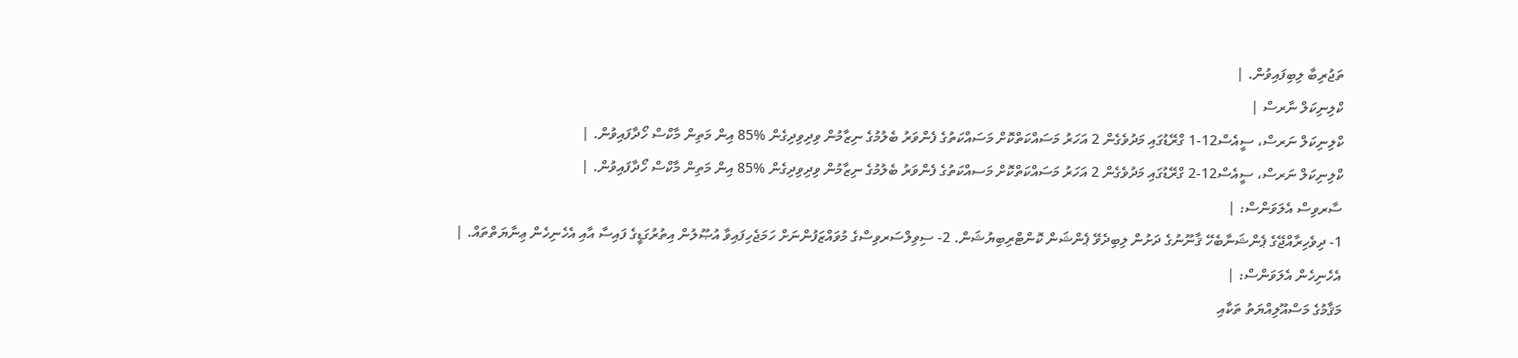ތަޖުރިބާ ލިބިފައިވުން. |
ކްލިނިކަލް ނާރސް |
ކްލިނިކަލް ނަރސް، ސީއެސް12-1 ގްރޭޑުގައި މަދުވެގެން 2 އަހަރު މަސައްކަތްކޮށް މަސައްކަތުގެ ފެންވަރު ބެލުމުގެ ނިޒާމުން ވިދިވިދިގެން %85 އިން މަތިން މާކްސް ހޯދާފައިވުން. |
ކްލިނިކަލް ނަރސް، ސީއެސް12-2 ގްރޭޑުގައި މަދުވެގެން 2 އަހަރު މަސައްކަތްކޮށް މަސއްކަތުގެ ފެންވަރު ބެލުމުގެ ނިޒާމުން ވިދިވިދިގެން %85 އިން މަތިން މާކްސް ހޯދާފައިވުން. |
ސާރވިސް އެލަވަންސް: |
1- ދިވެހިރާއްޖޭގެ ޕެންޝަނާބެހޭ ޤާނޫނުގެ ދަށުން ލިބިދެވޭ ޕެންޝަން ކޮންޓްރިބިޔުޝަން. 2- ސިވިލްސަރވިސްގެ މުވައްޒަފުންނަށް ހަމަޖެހިފައިވާ އުޞޫލުން އިތުރުގަޑީގެ ފައިސާ އާއި އެހެނިހެން ޢިނާޔަތްތައް. |
އެހެނިހެން އެލަވަންސް: |
މަޤާމުގެ މަސްއޫލިއްޔަތު ތަކާއި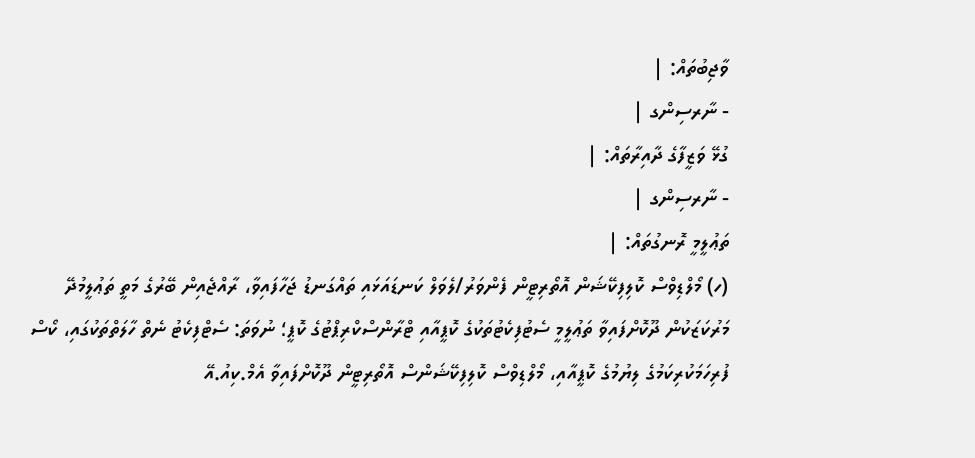ވާޖިބުތައް: |
- ނާރސިންގ |
ގުޅޭ ވަޒީފާގެ ދާއިރާތައް: |
- ނާރސިންގ |
ތަޢުލީމީ ރޮނގުތައް: |
(ހ) މޯލްޑިވްސް ކޮލިފިކޭޝަން އޮތޯރިޓީން ފެންވަރު/ލެވަލް ކަނޑައަޅައި ތައްގަނޑު ޖަހާފައިވާ، ރާއްޖެއިން ބޭރުގެ މަތީ ތަޢުލީމުދޭ މަރުކަޒަކުން ދޫކޮށްފައިވާ ތަޢުލީމީ ސެޓުފިކެޓުތަކުގެ ކޮޕީއާއި ޓްރާންސްކްރިޕްޓުގެ ކޮޕީ؛ ނުވަތަ: ސެޓްފިކެޓު ނެތް ހާލަތްތަކުގައި، ކޯސް ފުރިހަމަކުރިކަމުގެ ލިޔުމުގެ ކޮޕީއާއި، މޯލްޑިވްސް ކޮލިފިކޭޝަންސް އޮތޯރިޓީން ދޫކޮށްފައިވާ އެމް.ކިއު.އޭ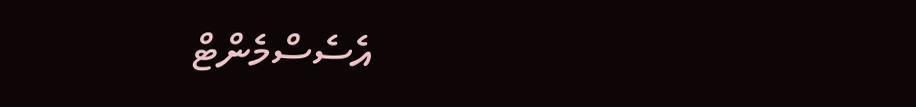އެސެސްމެންޓް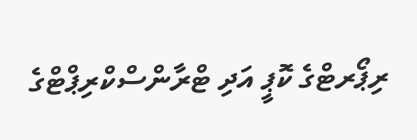ރިޕޯރޓްގެ ކޮޕީ އަދި ޓްރާންސްކްރިޕްޓްގެ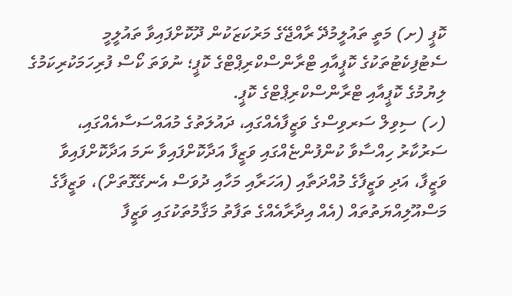ކޮޕީ (ށ) މަތީ ތައުލީމުދޭ ރާއްޖޭގެ މަރުކަޒަކުން ދޫކޮށްފައިވާ ތައުލީމީ ސެޓުފިކެޓުތަކުގެ ކޮޕީއާއި ޓްރާންސްކްރިޕްޓްގެ ކޮޕީ؛ ނުވަތަ ކޯސް ފުރިހަމަކުރިކަމުގެ ލިޔުމުގެ ކޮޕީއާއި ޓްރާންސްކްރިޕްޓްގެ ކޮޕީ.
(ހ) ސިވިލް ސަރވިސްގެ ވަޒީފާއެއްގައި، ދައުލަތުގެ މުއައްސަސާއެއްގައި، ސަރުކާރު ހިއްސާވާ ކުންފުންޏެއްގައި ވަޒީފާ އަދާކޮށްފައިވާ ނަމަ އަދާކޮށްފައިވާ ވަޒީފާ، އަދި ވަޒީފާގެ މުއްދަތާއި (އަހަރާއި މަހާއި ދުވަސް އެނގޭގޮތަށް)، ވަޒީފާގެ މަސްއޫލިއްޔަތުތައް (އެއް އިދާރާއެއްގެ ތަފާތު މަޤާމުތަކުގައި ވަޒީފާ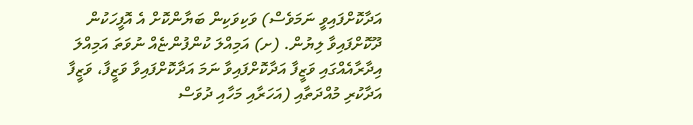އަދާކޮށްފައިވީ ނަމަވެސް) ވަކިވަކިން ބަޔާންކޮށް އެ އޮފީހަކުން ދޫކޮށްފައިވާ ލިޔުން. (ށ) އަމިއްލަ ކުންފުންޏެއް ނުވަތަ އަމިއްލަ އިދާރާއެއްގައި ވަޒީފާ އަދާކޮށްފައިވާ ނަމަ އަދާކޮށްފައިވާ ވަޒީފާ، ވަޒީފާ އަދާކުރި މުއްދަތާއި (އަހަރާއި މަހާއި ދުވަސް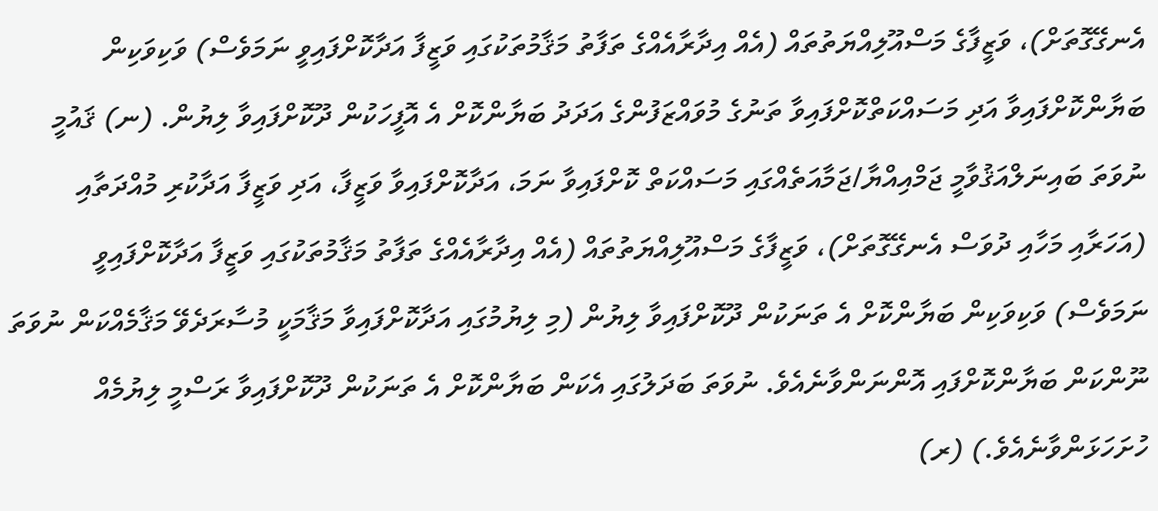އެނގޭގޮތަށް)، ވަޒީފާގެ މަސްއޫލިއްޔަތުތައް (އެއް އިދާރާއެއްގެ ތަފާތު މަޤާމުތަކުގައި ވަޒީފާ އަދާކޮށްފައިވީ ނަމަވެސް) ވަކިވަކިން ބަޔާންކޮށްފައިވާ އަދި މަސައްކަތްކޮށްފައިވާ ތަނުގެ މުވައްޒަފުންގެ އަދަދު ބަޔާންކޮށް އެ އޮފީހަކުން ދޫކޮށްފައިވާ ލިޔުން. (ނ) ޤައުމީ ނުވަތަ ބައިނަލްއަޤުވާމީ ޖަމްއިއްޔާ/ޖަމާއަތެއްގައި މަސައްކަތް ކޮށްފައިވާ ނަމަ، އަދާކޮށްފައިވާ ވަޒީފާ، އަދި ވަޒީފާ އަދާކުރި މުއްދަތާއި (އަހަރާއި މަހާއި ދުވަސް އެނގޭގޮތަށް)، ވަޒީފާގެ މަސްއޫލިއްޔަތުތައް (އެއް އިދާރާއެއްގެ ތަފާތު މަޤާމުތަކުގައި ވަޒީފާ އަދާކޮށްފައިވީ ނަމަވެސް) ވަކިވަކިން ބަޔާންކޮށް އެ ތަނަކުން ދޫކޮށްފައިވާ ލިޔުން (މި ލިޔުމުގައި އަދާކޮށްފައިވާ މަޤާމަކީ މުސާރަދެވޭ މަޤާމެއްކަން ނުވަތަ ނޫންކަން ބަޔާންކޮށްފައި އޮންނަންވާނެއެވެ. ނުވަތަ ބަދަލުގައި އެކަން ބަޔާންކޮށް އެ ތަނަކުން ދޫކޮށްފައިވާ ރަސްމީ ލިޔުމެއް ހުށަހަޅަންވާނެއެވެ.) (ރ)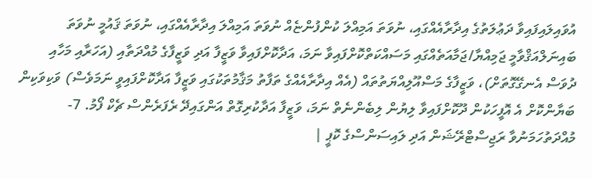އުވައިލައިފައިވާ ދަޢުލަތުގެ އިދާރާއެއްގައި، ނުވަތަ އަމިއްލަ ކުންފުންޏެއް ނުވަތަ އަމިއްލަ އިދާރާއެއްގައި، ނުވަތަ ޤައުމީ ނުވަތަ ބައިނަލްއަޤްވާމީ ޖަމިއްޔާ/ޖަމާއަތެއްގައި މަސައްކަތްކޮށްފައިވާ ނަމަ، އަދާކޮށްފައިވާ ވަޒީފާ އަދި ވަޒީފާގެ މުއްދަތާއި (އަހަރާއި މަހާއި ދުވަސް އެނގޭގޮތަށް)، ވަޒީފާގެ މަސްއޫލިއްޔަތުތައް (އެއް އިދާރާއެއްގެ ތަފާތު މަޤާމުތަކުގައި ވަޒީފާ އަދާކޮށްފައިވީ ނަމަވެސް) ވަކިވަކިން ބަޔާންކޮށް އެ އޮފީހަކުން ދޫކޮށްފައިވާ ލިޔުން ލިބެންނެތް ނަމަ، ވަޒީފާ އަދާކުރިގޮތް އަންގައިދޭ ރެފަރެންސް ޗެކް ފޯމު. 7- މުއްދަތުހަމަނުވާ ރަޖިސްޓްރޭޝަން އަދި ލައިސަންސްގެ ކޮޕީ |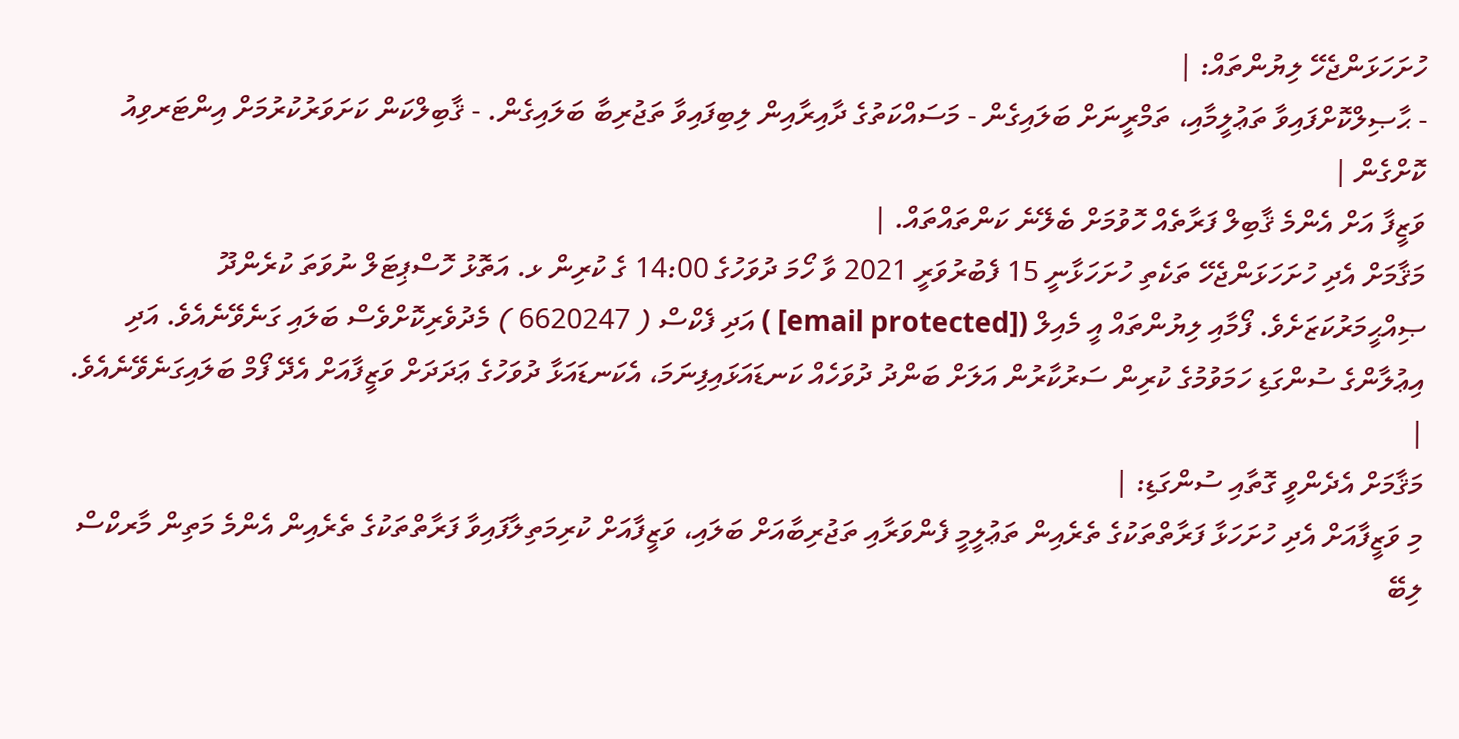ހުށަހަޅަންޖެހޭ ލިޔުންތައް: |
- ޙާޞިލްކޮށްފައިވާ ތަޢުލީމާއި، ތަމްރީނަށް ބަލައިގެން - މަސައްކަތުގެ ދާއިރާއިން ލިބިފައިވާ ތަޖުރިބާ ބަލައިގެން. - ޤާބިލްކަން ކަށަވަރުކުރުމަށް އިންޓަރވިއު ކޮށްގެން |
ވަޒީފާ އަށް އެންމެ ޤާބިލް ފަރާތެއް ހޮވުމަށް ބެލޭނެ ކަންތައްތައް. |
މަޤާމަށް އެދި ހުށަހަޅަންޖެހޭ ތަކެތި ހުށަހަޅާނީ 15 ފެބުރުވަރީ 2021 ވާ ހޯމަ ދުވަހުގެ 14:00 ގެ ކުރިން ޅ. އަތޮޅު ހޮސްޕިޓަލް ނުވަތަ ކުރެންދޫ ޞިއްޙީމަރުކަޒަށެވެ. ފޯމާއި ލިޔުންތައް އީ މެއިލް ([email protected] ) އަދި ފެކްސް ( 6620247 ) މެދުވެރިކޮށްވެސް ބަލައި ގަނެވޭނެއެވެ. އަދި އިޢުލާންގެ ސުންގަޑި ހަމަވުމުގެ ކުރިން ސަރުކާރުން އަލަށް ބަންދު ދުވަހެއް ކަނޑައަޅައިފިނަމަ، އެކަނޑައަޅާ ދުވަހުގެ ޢަދަދަށް ވަޒީފާއަށް އެދޭ ފޯމް ބަލައިގަނެވޭނެއެވެ. |
މަޤާމަށް އެދެންވީ ގޮތާއި ސުންގަޑި: |
މި ވަޒީފާއަށް އެދި ހުށަހަޅާ ފަރާތްތަކުގެ ތެރެއިން ތަޢުލީމީ ފެންވަރާއި ތަޖުރިބާއަށް ބަލައި، ވަޒީފާއަށް ކުރިމަތިލާފައިވާ ފަރާތްތަކުގެ ތެރެއިން އެންމެ މަތިން މާރކްސް ލިބޭ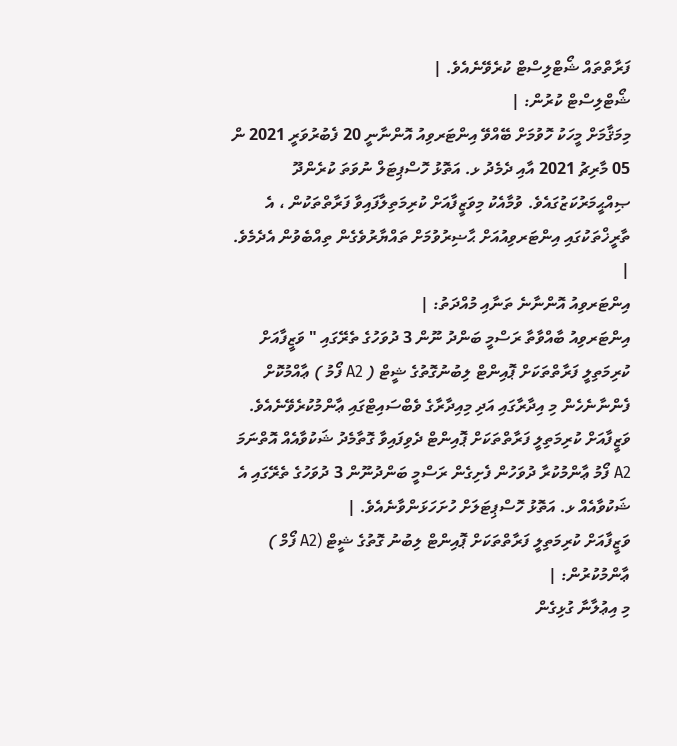ފަރާތްތައް ޝޯޓްލިސްޓް ކުރެވޭނެއެވެ. |
ޝޯޓްލިސްޓް ކުރުން: |
މިމަޤާމަށް މީހަކު ހޮވުމަށް ބޭއްވޭ އިންޓަރވިއު އޮންނާނީ 20 ފެބުރުވަރީ 2021 ން 05 މާރިޗު 2021 އާއި ދެމެދު ޅ. އަތޮޅު ހޮސްޕިޓަލް ނުވަތަ ކުރެންދޫ ޞިއްޙީމަރުކަޒުގައެވެ. ވުމާއެކު މިވަޒީފާއަށް ކުރިމަތިލާފައިވާ ފަރާތްތަކުން ، އެ ތާރީޚްތަކުގައި އިންޓަރވިއުއަށް ޙާޟިރުވުމަށް ތައްޔާރުވެގެން ތިއްބެވުން އެދެމެވެ. |
އިންޓަރވިއު އޮންނާނެ ތަނާއި މުއްދަތު: |
އިންޓަރވިއު ބާއްވާތާ ރަސްމީ ބަންދު ނޫން 3 ދުވަހުގެ ތެރޭގައި " ވަޒީފާއަށް ކުރިމަތިލީ ފަރާތްތަކަށް ޕޮއިންޓް ލިބުނުގޮތުގެ ޝީޓް ( A2 ފޯމު ) ޢާއްމުކޮށް ފެންނާނެހެން މި އިދާރާގައި އަދި މިއިދާރާގެ ވެބްސައިޓްގައި ޢާންމުކުރެވޭނެއެވެ. ވަޒީފާއަށް ކުރިމަތިލީ ފަރާތްތަކަށް ޕޮއިންޓް ދެވިފައިވާ ގޮތާމެދު ޝަކުވާއެއް އޮތްނަމަ A2 ފޯމު ޢާންމުކުރާ ދުވަހުން ފެށިގެން ރަސްމީ ބަންދުނޫން 3 ދުވަހުގެ ތެރޭގައި އެ ޝަކުވާއެއް ޅ. އަތޮޅު ހޮސްޕިޓަލަށް ހުށަހަޅަންވާނެއެވެ. |
ވަޒީފާއަށް ކުރިމަތިލީ ފަރާތްތަކަށް ޕޮއިންޓް ލިބުނު ގޮތުގެ ޝީޓް (A2 ފޯމް ) ޢާންމުކުރުން: |
މި އިޢުލާނާ ގުޅިގެން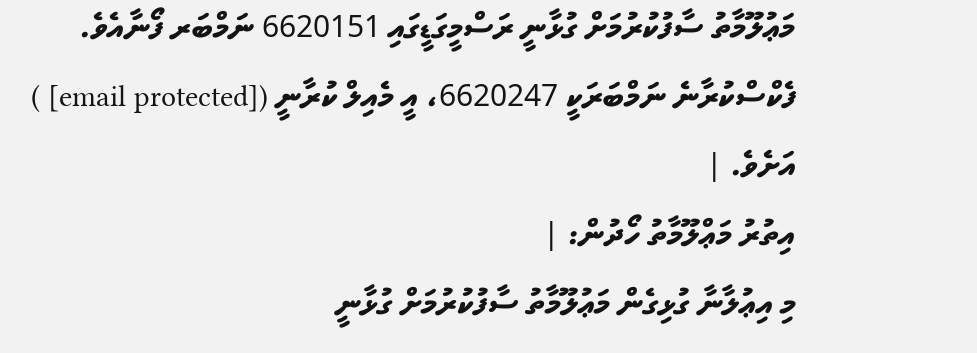މަޢުލޫމާތު ސާފުކުރުމަށް ގުޅާނީ ރަސްމީގަޑީގައި 6620151 ނަމްބަރ ފޯނާއެވެ. ފެކްސްކުރާނެ ނަމްބަރަކީ 6620247، އީ މެއިލް ކުރާނީ ([email protected] ) އަށެވެ. |
އިތުރު މަޢްލޫމާތު ހޯދުން: |
މި އިޢުލާނާ ގުޅިގެން މަޢުލޫމާތު ސާފުކުރުމަށް ގުޅާނީ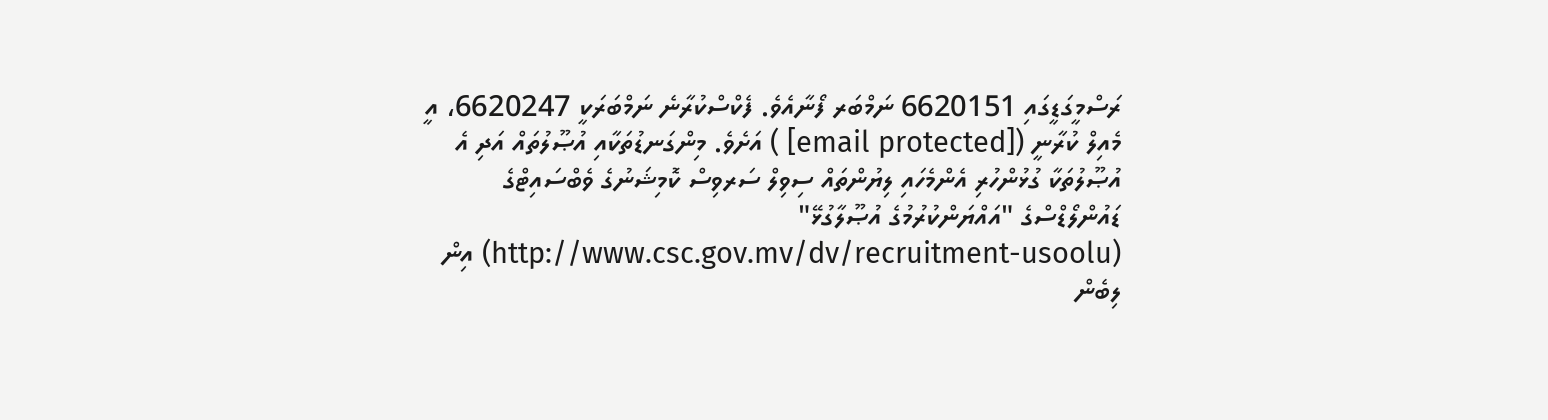ރަސްމީގަޑީގައި 6620151 ނަމްބަރ ފޯނާއެވެ. ފެކްސްކުރާނެ ނަމްބަރަކީ 6620247، އީ މެއިލް ކުރާނީ ([email protected] ) އަށެވެ. މިންގަނޑުތަކާއި އުޞޫލުތައް އަދި އެ އުޞޫލުތަކާ ގުޅުންހުރި އެންމެހައި ލިޔުންތައް ސިވިލް ސަރވިސް ކޮމިޝަނުގެ ވެބްސައިޓްގެ ޑައުންލޯޑްސްގެ "އައްޔަންކުރުމުގެ އުޞޫލާގުޅޭ" (http://www.csc.gov.mv/dv/recruitment-usoolu) އިން ލިބެން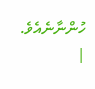ހުންނާނެއެވެ. |